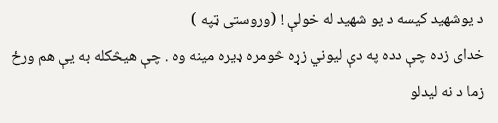د يوشهيد کيسه د يو شهيد له خولې ! (وروستی ټپه )
خدای زده چې دده په دې ليوني زړه څومره ډيره مينه وه . چې هيڅکله به يې هم ورځ زما د نه ليدلو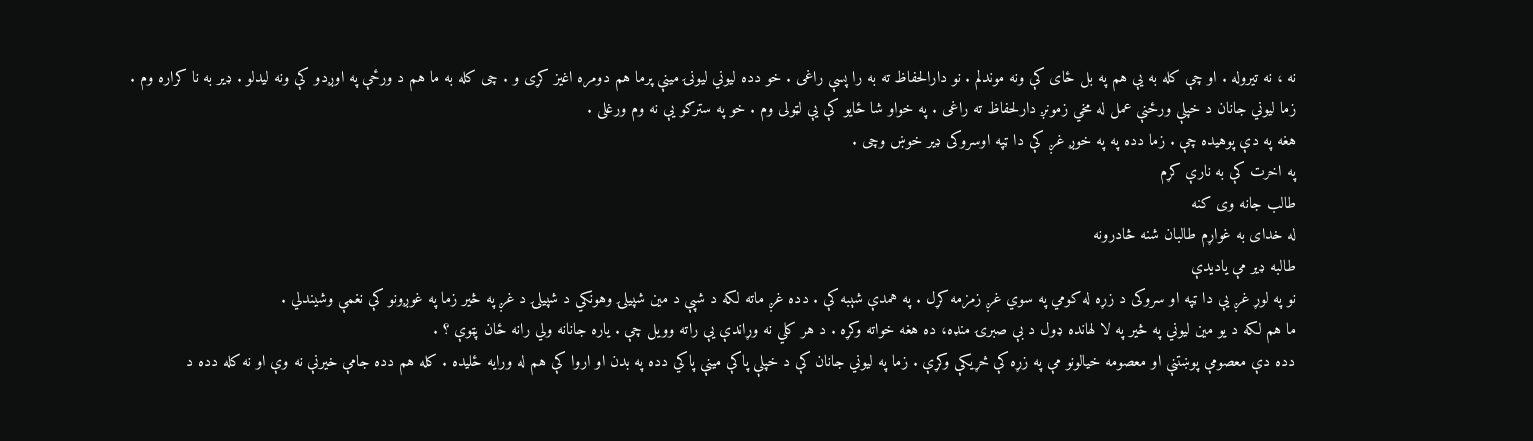نه ، نه تيروله . او چې کله به يې هم په بل ځای کې ونه موندلم . نو دارالحفاظ ته به را پسې راغی . خو دده ليوني ليونۍ مينې پرما هم دومره اغيز کړی و . چی کله به ما هم د ورځې په اوږدو کې ونه ليدلو . ډير به نا کراره وم .
زما ليوني جانان د خپلې ورځنې عمل له مخي زمونږ دارلحفاظ ته راغی . په خواو شا ځایو کې يې لټولی وم . خو په سترګو يې نه وم ورغلی .
هغه په دې پوهيده چې . زما دده په په خوږ غږ کې دا ټپه اوسروکی ډير خوښ وچی .
په اخرت کې به نارې کړم
طالب جانه وی کنه
له خدای به غواړم طالبان شنه څادرونه
طالبه ډير مې ياديدې
نو په لوړ غږ يې دا ټپه او سروکی د زړه له کومي په سوي غږ زمزمه کړل . په همدې شېبه کې . دده غږ ماته لکه د شپې د مين شپيلۍ وهونکي د شپيلۍ د غږ په څير زما په غوږونو کې نغمې وشيندلي .
ما هم لکه د يو مين ليوني په څير په لا لهانده ډول د بې صبرۍ منډه، ده هغه خواته وکړه . د هر کلي نه وړاندې يې راته وويل چې . ياره جانانه ولي رانه ځان پټوې ؟ .
دده دې معصومې پوښتنې او معصومه خيالونو مې په زړه کې څړيکې وکړې . زما په ليوني جانان کې د خپلې پاکې مينې پاکي دده په بدن او اروا کې هم له ورايه ځليده . کله هم دده جامې خيرنې نه وې او نه کله دده د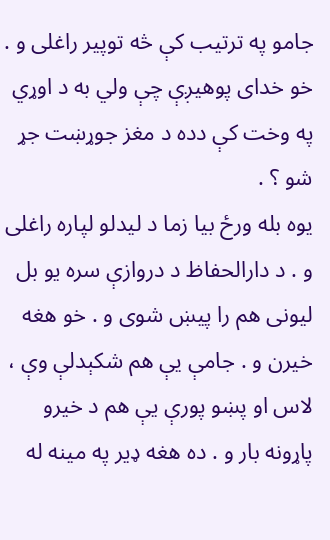جامو په ترتيب کې څه توپير راغلی و .
خو خدای پوهيږې چې ولي به د اوړي په وخت کې دده د مغز جوړښت جړ شو ؟ .
يوه بله ورځ بيا زما د ليدلو لپاره راغلی و . د دارالحفاظ د دروازې سره يو بل ليونی هم را پيښ شوی و . خو هغه خيرن و . جامې يې هم شکېدلې وې ، لاس او پښو پورې يې هم د خيرو پاړونه بار و . ده هغه ډير په مينه له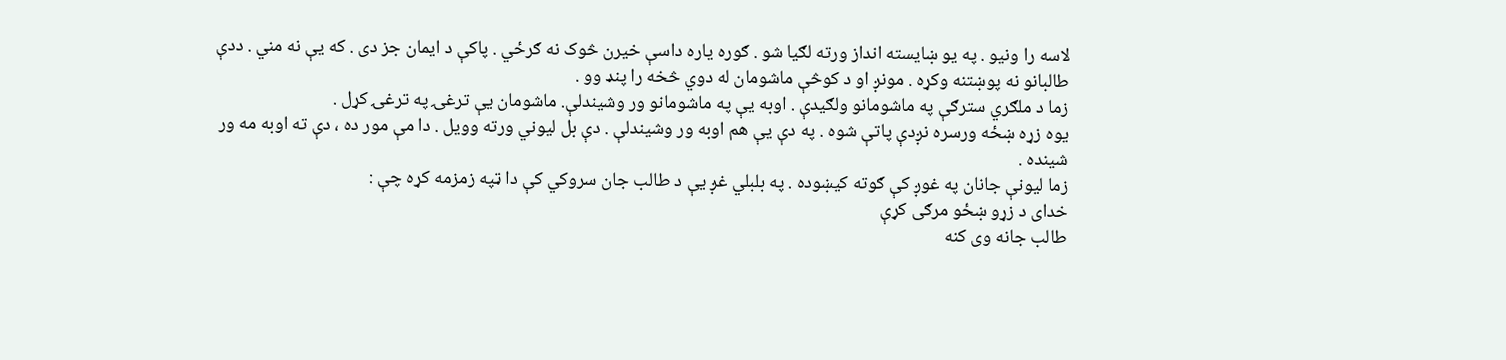لاسه را ونيو . په يو ښايسته انداز ورته لګيا شو . ګوره ياره داسې خيرن څوک نه ګرځي . پاکې د ايمان جز دی . که يې نه مني . ددې طالبانو نه پوښتنه وکړه . مونږ او د کوڅې ماشومان له دوي څخه را پنډ وو .
زما د ملګري سترګې په ماشومانو ولګيدې . اوبه يې په ماشومانو ور وشيندلې. ماشومان يې ترغۍ په ترغۍ کړل .
يوه زړه ښځه ورسره نږدې پاتې شوه . په دې يې هم اوبه ور وشيندلې . دې بل ليوني ورته وويل . دا مې مور ده ، دې ته اوبه مه ور شينده .
زما ليونې جانان په غوږ کې ګوته کيښوده . په بلبلي غږ يې د طالب جان سروکي کې دا ټپه زمزمه کړه چې :
خدای د زړو ښځو مرګی کړې
طالب جانه وی کنه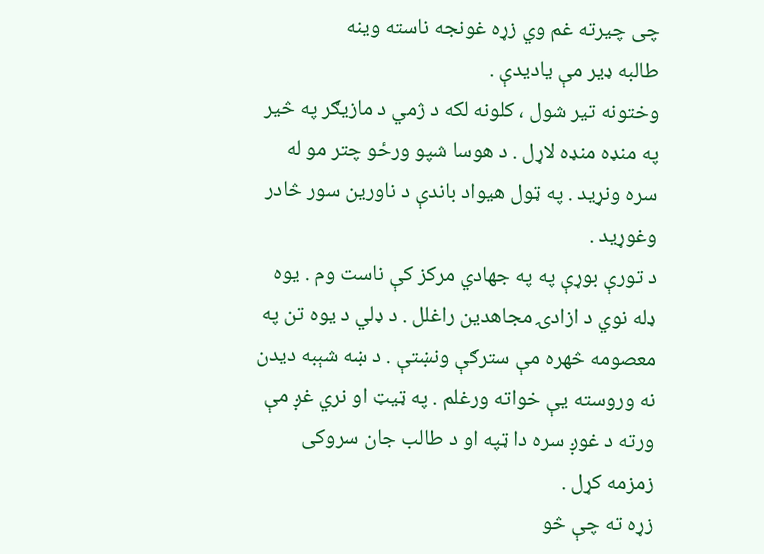چی چيرته غم وي زړه غونجه ناسته وينه
طالبه ډير مې ياديدې .
وختونه تير شول ، کلونه لکه د ژمي د مازيګر په څير په منډه منډه لاړل . د هوسا شپو ورځو چتر مو له سره ونړيد . په ټول هيواد باندې د ناورين سور څادر وغوړيد .
د تورې بوړې په په جهادي مرکز کې ناست وم . يوه ډله نوي د ازادۍ مجاهدين راغلل . د ډلي د يوه تن په معصومه څهره مې سترګې ونښتې . د ښه شېبه ديدن نه وروسته يې خواته ورغلم . په ټيټ او نري غږ مې ورته د غوږ سره دا ټپه او د طالب جان سروکی زمزمه کړل .
زړه ته چې څو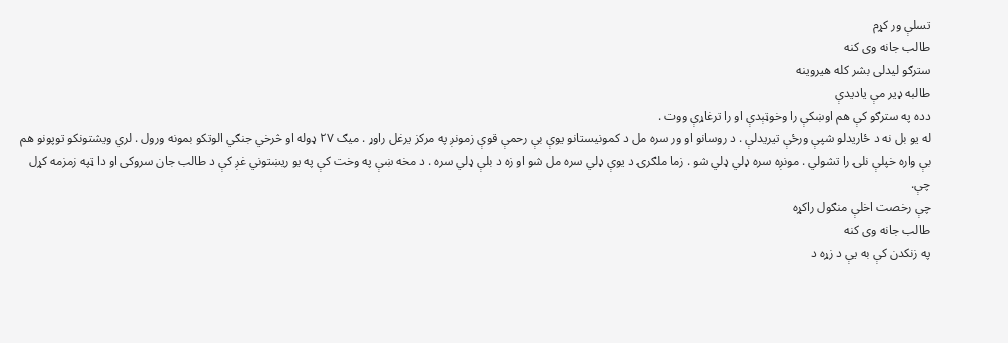تسلې ور کړم
طالب جانه وی کنه
سترګو ليدلی بشر کله هيروينه
طالبه ډير مې ياديدې
دده په سترګو کې هم اوښکې را وخوټېدې او را ترغاړې ووت .
له يو بل نه د ځاريدلو شپې ورځې تيريدلې . د روسانو او ور سره مل د کمونيستانو يوې بې رحمې قوې زمونږ په مرکز يرغل راوړ . ميګ ٢٧ ډوله او څرخي جنګي الوتکو بمونه ورول . لري ويشتونکو توپونو هم بې واره خپلې نلۍ را تشولي . مونږه سره ډلي ډلي شو . زما ملګرۍ د يوې ډلي سره مل شو او زه د بلې ډلي سره . د مخه ښې په وخت کې په يو ريښتوني غږ کې د طالب جان سروکی او دا ټپه زمزمه کړل چې.
چې رخصت اخلې منګول راکړه
طالب جانه وی کنه
په زنکدن کې به يې د زړه د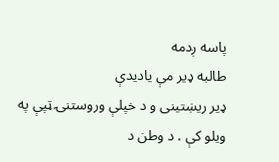پاسه ږدمه
طالبه ډير مې ياديدې
ډير ريښتينی و د خپلې وروستنۍ ټپې په ويلو کې . د وطن د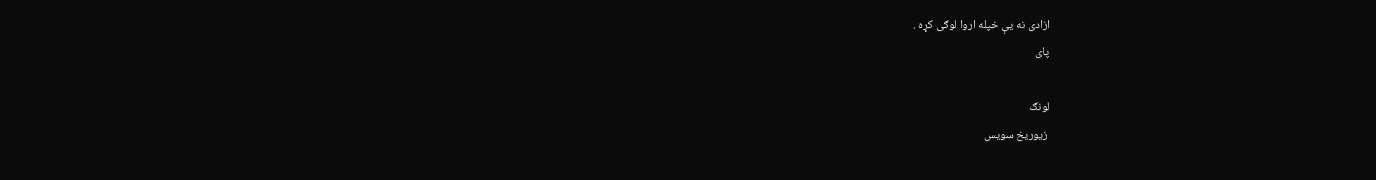ازادی نه يې خپله اروا لوګی کړه .
پای

لونګ
 زيوريخ سويس